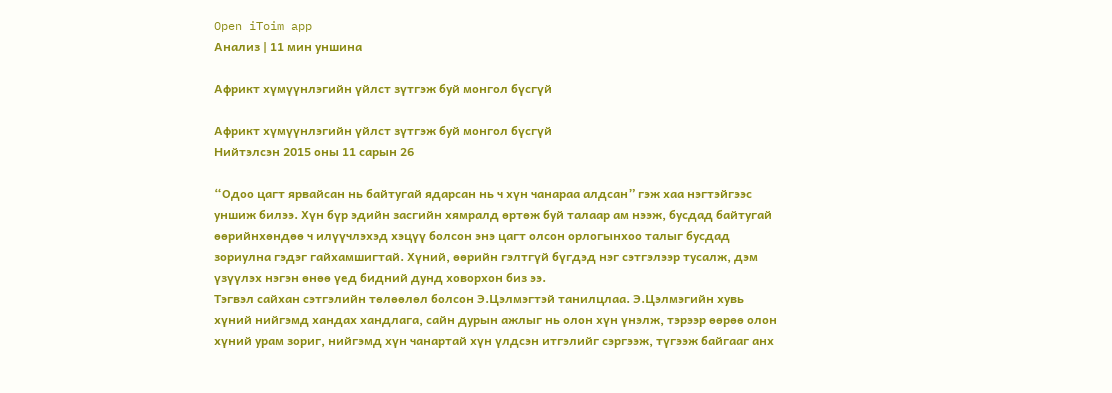Open iToim app
Анализ | 11 мин уншина

Африкт хүмүүнлэгийн үйлст зүтгэж буй монгол бүсгүй

Африкт хүмүүнлэгийн үйлст зүтгэж буй монгол бүсгүй
Нийтэлсэн 2015 оны 11 сарын 26

“Одоо цагт ярвайсан нь байтугай ядарсан нь ч хүн чанараа алдсан” гэж хаа нэгтэйгээс уншиж билээ. Хүн бүр эдийн засгийн хямралд өртөж буй талаар ам нээж, бусдад байтугай өөрийнхөндөө ч илүүчлэхэд хэцүү болсон энэ цагт олсон орлогынхоо талыг бусдад зориулна гэдэг гайхамшигтай. Хүний, өөрийн гэлтгүй бүгдэд нэг сэтгэлээр тусалж, дэм үзүүлэх нэгэн өнөө үед бидний дунд ховорхон биз ээ.
Тэгвэл сайхан сэтгэлийн төлөөлөл болсон Э.Цэлмэгтэй танилцлаа. Э.Цэлмэгийн хувь хүний нийгэмд хандах хандлага, сайн дурын ажлыг нь олон хүн үнэлж, тэрээр өөрөө олон хүний урам зориг, нийгэмд хүн чанартай хүн үлдсэн итгэлийг сэргээж, түгээж байгааг анх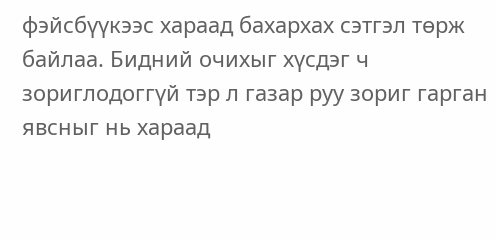фэйсбүүкээс хараад бахархах сэтгэл төрж байлаа. Бидний очихыг хүсдэг ч зориглодоггүй тэр л газар руу зориг гарган явсныг нь хараад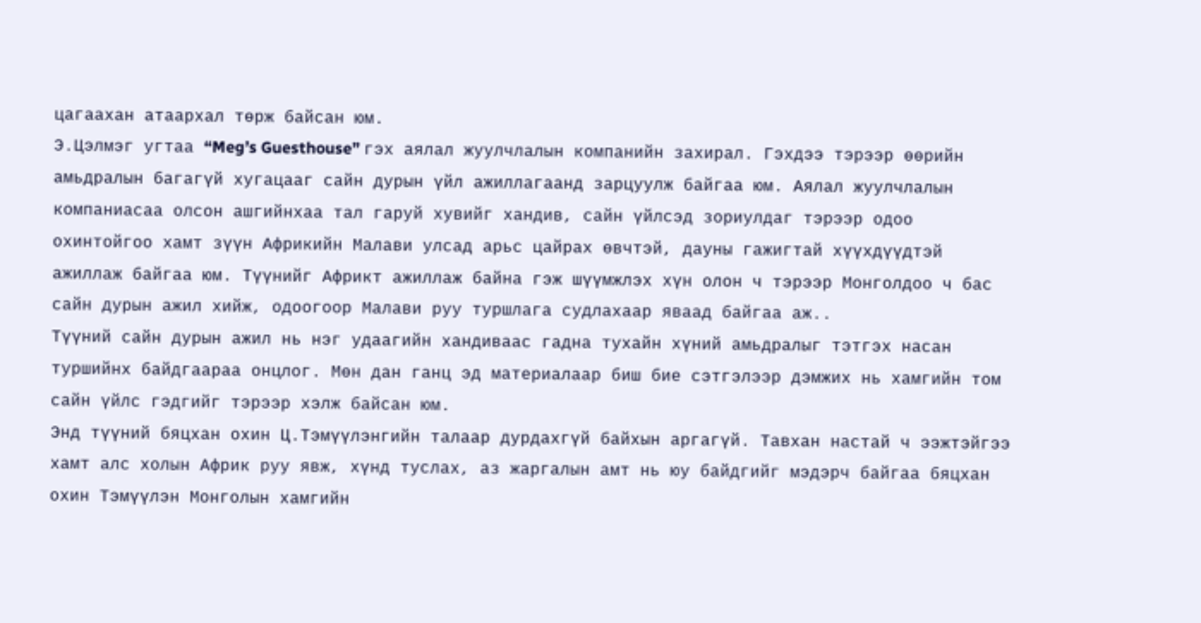цагаахан атаархал төрж байсан юм.
Э.Цэлмэг угтаа “Meg’s Guesthouse” гэх аялал жуулчлалын компанийн захирал. Гэхдээ тэрээр өөрийн амьдралын багагүй хугацааг сайн дурын үйл ажиллагаанд зарцуулж байгаа юм. Аялал жуулчлалын компаниасаа олсон ашгийнхаа тал гаруй хувийг хандив, сайн үйлсэд зориулдаг тэрээр одоо охинтойгоо хамт зүүн Африкийн Малави улсад арьс цайрах өвчтэй, дауны гажигтай хүүхдүүдтэй ажиллаж байгаа юм. Түүнийг Африкт ажиллаж байна гэж шүүмжлэх хүн олон ч тэрээр Монголдоо ч бас сайн дурын ажил хийж, одоогоор Малави руу туршлага судлахаар яваад байгаа аж..
Түүний сайн дурын ажил нь нэг удаагийн хандиваас гадна тухайн хүний амьдралыг тэтгэх насан туршийнх байдгаараа онцлог. Мөн дан ганц эд материалаар биш бие сэтгэлээр дэмжих нь хамгийн том сайн үйлс гэдгийг тэрээр хэлж байсан юм.
Энд түүний бяцхан охин Ц.Тэмүүлэнгийн талаар дурдахгүй байхын аргагүй. Тавхан настай ч ээжтэйгээ хамт алс холын Африк руу явж, хүнд туслах, аз жаргалын амт нь юу байдгийг мэдэрч байгаа бяцхан охин Тэмүүлэн Монголын хамгийн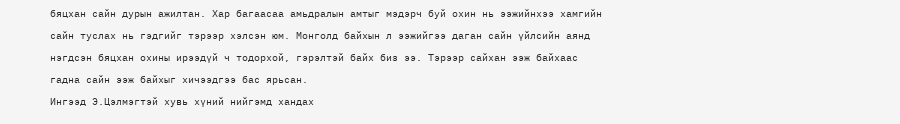бяцхан сайн дурын ажилтан. Хар багаасаа амьдралын амтыг мэдэрч буй охин нь ээжийнхээ хамгийн сайн туслах нь гэдгийг тэрээр хэлсэн юм. Монголд байхын л ээжийгээ даган сайн үйлсийн аянд нэгдсэн бяцхан охины ирээдүй ч тодорхой, гэрэлтэй байх биз ээ. Тэрээр сайхан ээж байхаас гадна сайн ээж байхыг хичээдгээ бас ярьсан.
Ингээд Э.Цэлмэгтэй хувь хүний нийгэмд хандах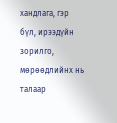хандлага, гэр бүл, ирээдүйн зорилго, мөрөөдлийнх нь талаар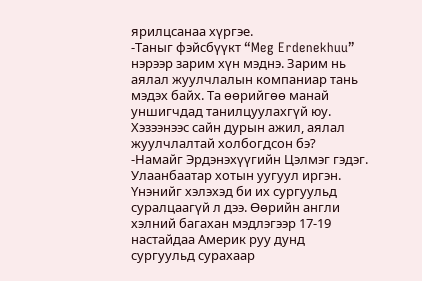ярилцсанаа хүргэе.
-Таныг фэйсбүүкт “Meg Erdenekhuu” нэрээр зарим хүн мэднэ. Зарим нь аялал жуулчлалын компаниар тань мэдэх байх. Та өөрийгөө манай уншигчдад танилцуулахгүй юу. Хэзээнээс сайн дурын ажил, аялал жуулчлалтай холбогдсон бэ?
-Намайг Эрдэнэхүүгийн Цэлмэг гэдэг. Улаанбаатар хотын уугуул иргэн. Үнэнийг хэлэхэд би их сургуульд суралцаагүй л дээ. Өөрийн англи хэлний багахан мэдлэгээр 17-19 настайдаа Америк руу дунд сургуульд сурахаар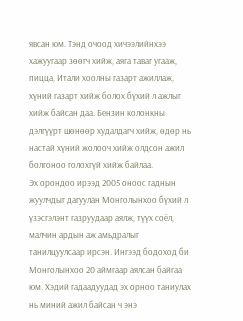явсан юм. Тэнд очоод хичээлийнхээ хажуугаар зөөгч хийж, аяга таваг угааж, пицца, Итали хоолны газарт ажиллаж, хүний газарт хийж болох бүхий л ажлыг хийж байсан даа. Бензин колонкны дэлгүүрт шөнөөр худалдагч хийж, өдөр нь настай хүний жолооч хийж олдсон ажил болгоноо голохгүй хийж байлаа.
Эх орондоо ирээд 2005 оноос гаднын жуулчдыг дагуулан Монголынхоо бүхий л үзэсгэлэнт газруудаар аялж, түүх соёл, малчин ардын аж амьдралыг танилцуулсаар ирсэн. Ингээд бодоход би Монголынхоо 20 аймгаар аялсан байгаа юм. Хэдий гадаадуудад эх орноо таниулах нь миний ажил байсан ч энэ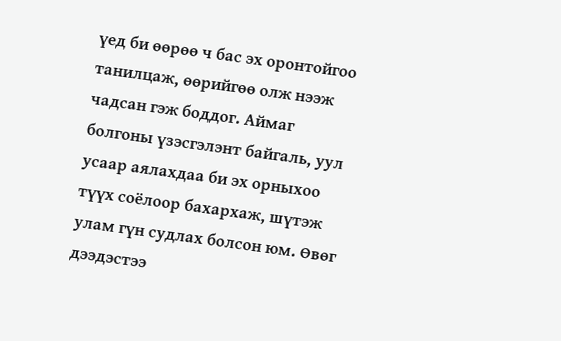үед би өөрөө ч бас эх оронтойгоо танилцаж, өөрийгөө олж нээж чадсан гэж боддог. Аймаг болгоны үзэсгэлэнт байгаль, уул усаар аялахдаа би эх орныхоо түүх соёлоор бахархаж, шүтэж улам гүн судлах болсон юм. Өвөг дээдэстээ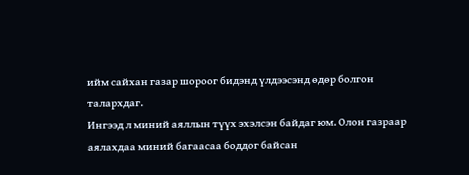ийм сайхан газар шороог бидэнд үлдээсэнд өдөр болгон талархдаг.
Ингээд л миний аяллын түүх эхэлсэн байдаг юм. Олон газраар аялахдаа миний багаасаа боддог байсан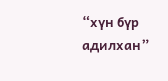“хүн бүр адилхан”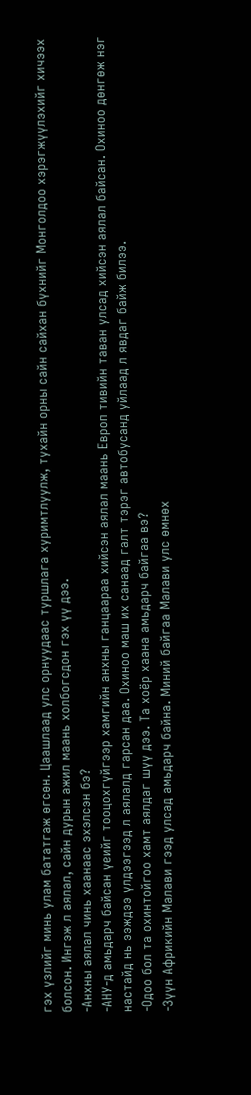гэх үзлийг минь улам бататгаж өгсөн. Цаашлаад улс орнуудаас туршлага хуримтлуулж, тухайн орны сайн сайхан бүхнийг Монголдоо хэрэгжүүлэхийг хичээх болсон. Ингэж л аялал, сайн дурын ажил маань холбогсдон гэх үү дээ.
-Анхны аялал чинь хаанаас эхэлсэн бэ?
-АНУ-д амьдарч байсан үеийг тооцохгүйгээр хамгийн анхны ганцаараа хийсэн аялал маань Европ тивийн таван улсад хийсэн аялал байсан. Охиноо дөнгөж нэг настайд нь ээждээ үлдээгээд л аялалд гарсан даа. Охиноо маш их санаад галт тэрэг автобусанд уйлаад л явдаг байж билээ.
-Одоо бол та охинтойгоо хамт аялдаг шүү дээ. Та хоёр хаана амьдарч байгаа вэ?
-Зүүн Африкийн Малави гээд улсад амьдарч байна. Миний байгаа Малави улс өмнөх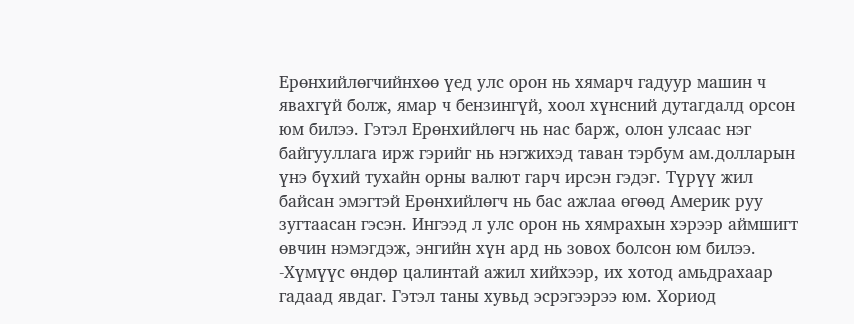Ерөнхийлөгчийнхөө үед улс орон нь хямарч гадуур машин ч явахгүй болж, ямар ч бензингүй, хоол хүнсний дутагдалд орсон юм билээ. Гэтэл Ерөнхийлөгч нь нас барж, олон улсаас нэг байгууллага ирж гэрийг нь нэгжихэд таван тэрбум ам.долларын үнэ бүхий тухайн орны валют гарч ирсэн гэдэг. Түрүү жил байсан эмэгтэй Ерөнхийлөгч нь бас ажлаа өгөөд Америк руу зугтаасан гэсэн. Ингээд л улс орон нь хямрахын хэрээр аймшигт өвчин нэмэгдэж, энгийн хүн ард нь зовох болсон юм билээ.
-Хүмүүс өндөр цалинтай ажил хийхээр, их хотод амьдрахаар гадаад явдаг. Гэтэл таны хувьд эсрэгээрээ юм. Хориод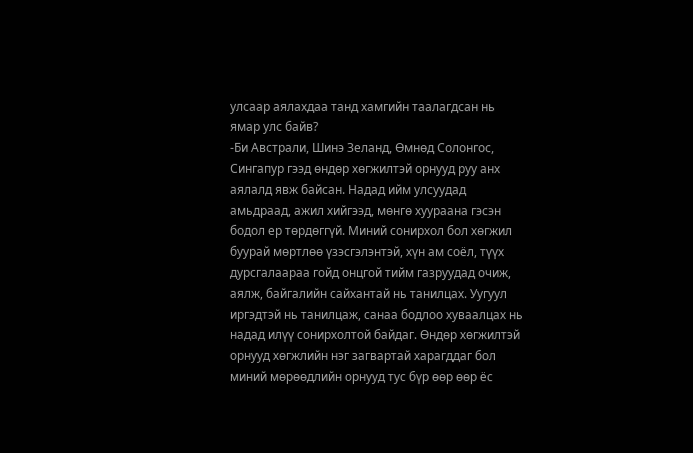улсаар аялахдаа танд хамгийн таалагдсан нь ямар улс байв?
-Би Австрали, Шинэ Зеланд, Өмнөд Солонгос, Сингапур гээд өндөр хөгжилтэй орнууд руу анх аялалд явж байсан. Надад ийм улсуудад амьдраад, ажил хийгээд, мөнгө хуураана гэсэн бодол ер төрдөггүй. Миний сонирхол бол хөгжил буурай мөртлөө үзэсгэлэнтэй, хүн ам соёл, түүх дурсгалаараа гойд онцгой тийм газруудад очиж, аялж, байгалийн сайхантай нь танилцах. Уугуул иргэдтэй нь танилцаж, санаа бодлоо хуваалцах нь надад илүү сонирхолтой байдаг. Өндөр хөгжилтэй орнууд хөгжлийн нэг загвартай харагддаг бол миний мөрөөдлийн орнууд тус бүр өөр өөр ёс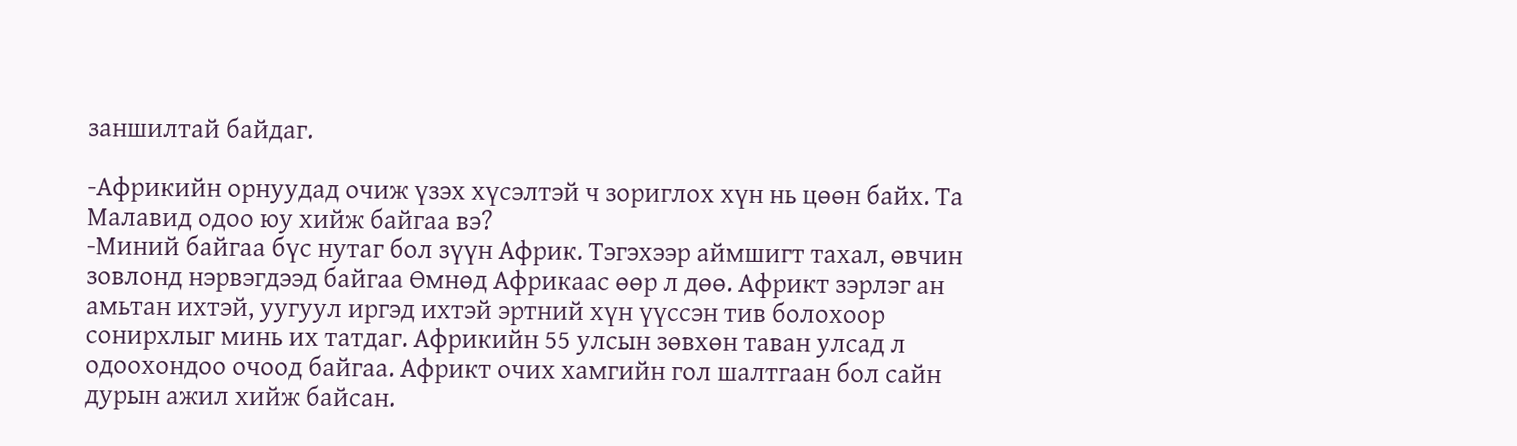заншилтай байдаг.

-Африкийн орнуудад очиж үзэх хүсэлтэй ч зориглох хүн нь цөөн байх. Та Малавид одоо юу хийж байгаа вэ?
-Миний байгаа бүс нутаг бол зүүн Африк. Тэгэхээр аймшигт тахал, өвчин зовлонд нэрвэгдээд байгаа Өмнөд Африкаас өөр л дөө. Африкт зэрлэг ан амьтан ихтэй, уугуул иргэд ихтэй эртний хүн үүссэн тив болохоор сонирхлыг минь их татдаг. Африкийн 55 улсын зөвхөн таван улсад л одоохондоо очоод байгаа. Африкт очих хамгийн гол шалтгаан бол сайн дурын ажил хийж байсан.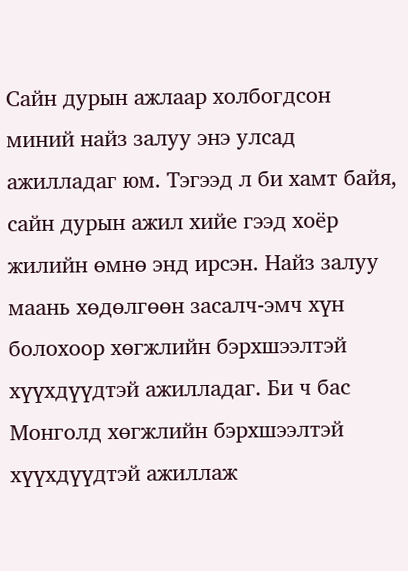Сайн дурын ажлаар холбогдсон миний найз залуу энэ улсад ажилладаг юм. Тэгээд л би хамт байя, сайн дурын ажил хийе гээд хоёр жилийн өмнө энд ирсэн. Найз залуу маань хөдөлгөөн засалч-эмч хүн болохоор хөгжлийн бэрхшээлтэй хүүхдүүдтэй ажилладаг. Би ч бас Монголд хөгжлийн бэрхшээлтэй хүүхдүүдтэй ажиллаж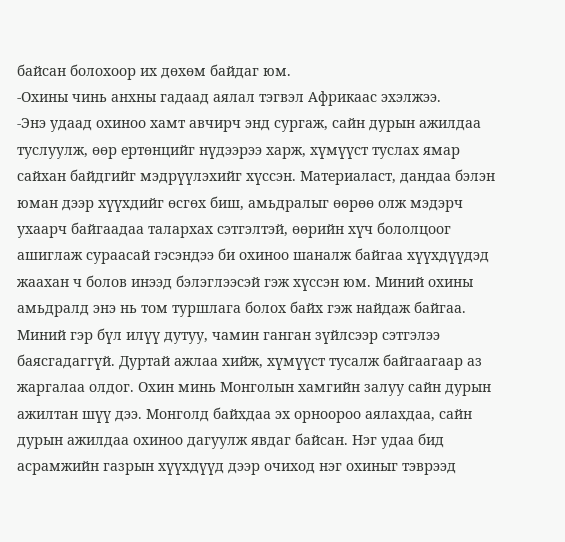байсан болохоор их дөхөм байдаг юм.
-Охины чинь анхны гадаад аялал тэгвэл Африкаас эхэлжээ.
-Энэ удаад охиноо хамт авчирч энд сургаж, сайн дурын ажилдаа туслуулж, өөр ертөнцийг нүдээрээ харж, хүмүүст туслах ямар сайхан байдгийг мэдрүүлэхийг хүссэн. Материаласт, дандаа бэлэн юман дээр хүүхдийг өсгөх биш, амьдралыг өөрөө олж мэдэрч ухаарч байгаадаа талархах сэтгэлтэй, өөрийн хүч бололцоог ашиглаж сураасай гэсэндээ би охиноо шаналж байгаа хүүхдүүдэд жаахан ч болов инээд бэлэглээсэй гэж хүссэн юм. Миний охины амьдралд энэ нь том туршлага болох байх гэж найдаж байгаа. Миний гэр бүл илүү дутуу, чамин ганган зүйлсээр сэтгэлээ баясгадаггүй. Дуртай ажлаа хийж, хүмүүст тусалж байгаагаар аз жаргалаа олдог. Охин минь Монголын хамгийн залуу сайн дурын ажилтан шүү дээ. Монголд байхдаа эх орноороо аялахдаа, сайн дурын ажилдаа охиноо дагуулж явдаг байсан. Нэг удаа бид асрамжийн газрын хүүхдүүд дээр очиход нэг охиныг тэврээд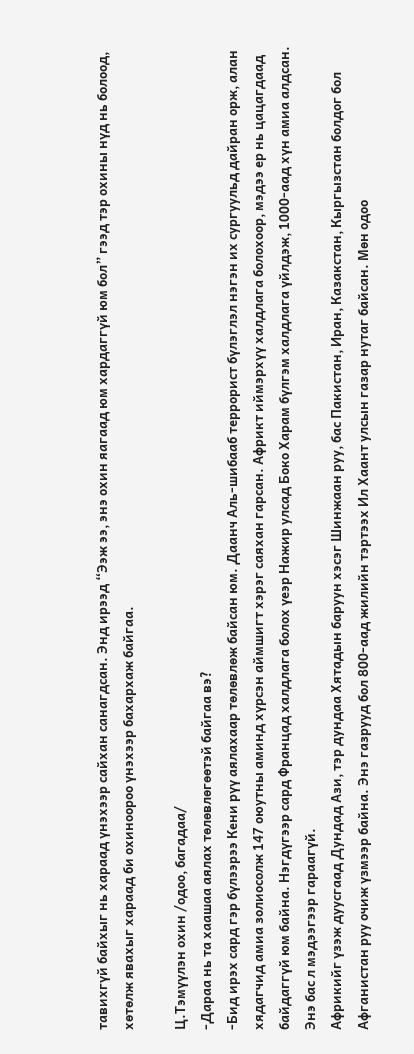тавихгүй байхыг нь хараад үнэхээр сайхан санагдсан. Энд ирээд “Ээж ээ, энэ охин яагаад юм хардаггүй юм бол” гээд тэр охины нүд нь болоод, хөтөлж явахыг хараад би охиноороо үнэхээр бахархаж байгаа.

Ц.Тэмүүлэн охин /одоо, багадаа/
-Дараа нь та хаашаа аялах төлөвлөгөөтэй байгаа вэ?
-Бид ирэх сард гэр бүлээрээ Кени рүү аялахаар төлөвлөж байсан юм. Даанч Аль-шибааб террорист бүлэглэл нэгэн их сургуульд дайран орж, алан хядагчид амиа золиосолж 147 оюутны аминд хүрсэн аймшигт хэрэг саяхан гарсан. Африкт иймэрхүү халдлага болохоор, мэдээ ер нь цацагдаад байдаггүй юм байна. Нэгдүгээр сард Францад халдлага болох үеэр Нажир улсад Боко Харам бүлгэм халдлага үйлдэж, 1000-аад хүн амиа алдсан. Энэ бас л мэдээгээр гараагүй.
Африкийг үзэж дуусгаад Дундад Ази, тэр дундаа Хятадын баруун хэсэг Шинжаан руу, бас Пакистан, Иран, Казакстан, Кыргызстан болдог бол Афганистан руу очиж үзмээр байна. Энэ газрууд бол 800-аад жилийн тэртээх Ил Хаант улсын газар нутаг байсан. Мөн одоо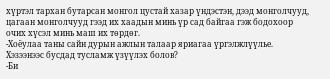хүртэл тархан бутарсан монгол цустай хазар үндэстэн, дээд монголчууд, цагаан монголчууд гээд их хаадын минь үр сад байгаа гэж бодохоор очих хүсэл минь маш их төрдөг.
-Хоёулаа таны сайн дурын ажлын талаар яриагаа үргэлжлүүлье. Хэзээнээс бусдад тусламж үзүүлэх болов?
-Би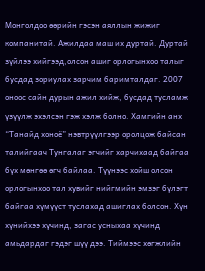Монголдоо өөрийн гэсэн аяллын жижиг компанитай. Ажилдаа маш их дуртай. Дуртай зүйлээ хийгээд,олсон ашиг орлогынхоо талыг бусдад зориулах зарчим баримталдаг. 2007 оноос сайн дурын ажил хийж, бусдад тусламж үзүүлж эхэлсэн гэж хэлж болно. Хамгийн анх “Танайд хоноё” нэвтрүүлгээр оролцож байсан талийгаач Тунгалаг эгчийг харчихаад байгаа бүх мөнгөө өгч байлаа. Түүнээс хойш олсон орлогынхоо тал хувийг нийгмийн эмзэг бүлэгт байгаа хүмүүст туслахад ашиглах болсон. Хүн хүнийхээ хүчинд, загас усныхаа хүчинд амьдардаг гэдэг шүү дээ. Тиймээс хөгжлийн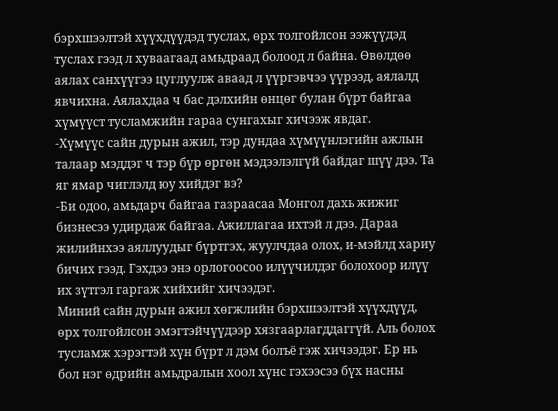бэрхшээлтэй хүүхдүүдэд туслах, өрх толгойлсон ээжүүдэд туслах гээд л хуваагаад амьдраад болоод л байна. Өвөлдөө аялах санхүүгээ цуглуулж аваад л үүргэвчээ үүрээд, аялалд явчихна. Аялахдаа ч бас дэлхийн өнцөг булан бүрт байгаа хүмүүст тусламжийн гараа сунгахыг хичээж явдаг.
-Хүмүүс сайн дурын ажил, тэр дундаа хүмүүнлэгийн ажлын талаар мэддэг ч тэр бүр өргөн мэдээлэлгүй байдаг шүү дээ. Та яг ямар чиглэлд юу хийдэг вэ?
-Би одоо, амьдарч байгаа газраасаа Монгол дахь жижиг бизнесээ удирдаж байгаа. Ажиллагаа ихтэй л дээ. Дараа жилийнхээ аяллуудыг бүртгэх, жуулчдаа олох, и-мэйлд хариу бичих гээд. Гэхдээ энэ орлогоосоо илүүчилдэг болохоор илүү их зүтгэл гаргаж хийхийг хичээдэг.
Миний сайн дурын ажил хөгжлийн бэрхшээлтэй хүүхдүүд, өрх толгойлсон эмэгтэйчүүдээр хязгаарлагддаггүй. Аль болох тусламж хэрэгтэй хүн бүрт л дэм болъё гэж хичээдэг. Ер нь бол нэг өдрийн амьдралын хоол хүнс гэхээсээ бүх насны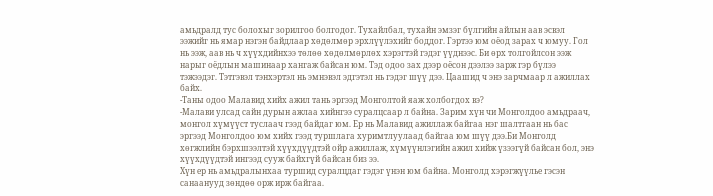амьдралд тус болохыг зорилгоо болгодог. Тухайлбал, тухайн эмзэг бүлгийн айлын аав эсвэл ээжийг нь ямар нэгэн байдлаар хөдөлмөр эрхлүүлэхийг боддог. Гэртээ юм оёод зарах ч юмуу. Гол нь ээж, аав нь ч хүүхдийнхээ төлөө хөдөлмөрлөх хэрэгтэй гэдэг үүднээс. Би өрх толгойлсон ээж нарыг оёдлын машинаар хангаж байсан юм. Тэд одоо зах дээр оёсон дээлээ зарж гэр бүлээ тэжээдэг. Тэтгэвэл тэнхэртэл нь эмнэвэл эдгэтэл нь гэдэг шүү дээ. Цаашид ч энэ зарчмаар л ажиллах байх.
-Таны одоо Малавид хийх ажил тань эргээд Монголтой яаж холбогдох вэ?
-Малави улсад сайн дурын ажлаа хийнгээ суралцсаар л байна. Зарим хүн чи Монголдоо амьдраач, монгол хүмүүст туслаач гээд байдаг юм. Ер нь Малавид ажиллаж байгаа нэг шалтгаан нь бас эргээд Монголдоо юм хийх гээд туршлага хуримтлуулаад байгаа юм шүү дээ.Би Монголд хөгжлийн бэрхшээлтэй хүүхдүүдтэй ойр ажиллаж, хүмүүнлэгийн ажил хийж үзээгүй байсан бол, энэ хүүхдүүдтэй ингээд сууж байхгүй байсан биз ээ.
Хүн ер нь амьдралынхаа туршид суралцдаг гэдэг үнэн юм байна. Монголд хэрэгжүүлье гэсэн санаанууд зөндөө орж ирж байгаа.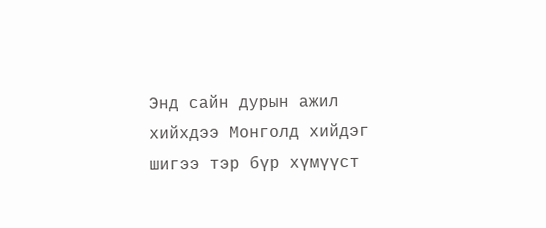Энд сайн дурын ажил хийхдээ Монголд хийдэг шигээ тэр бүр хүмүүст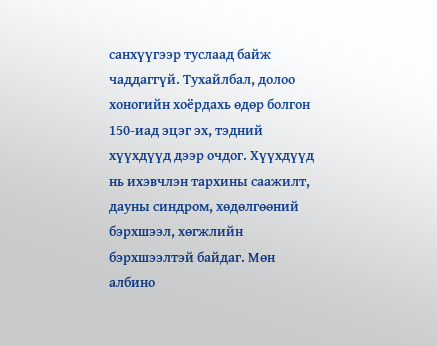санхүүгээр туслаад байж чаддаггүй. Тухайлбал, долоо хоногийн хоёрдахь өдөр болгон 150-иад эцэг эх, тэдний хүүхдүүд дээр очдог. Хүүхдүүд нь ихэвчлэн тархины саажилт, дауны синдром, хөдөлгөөний бэрхшээл, хөгжлийн бэрхшээлтэй байдаг. Мөн албино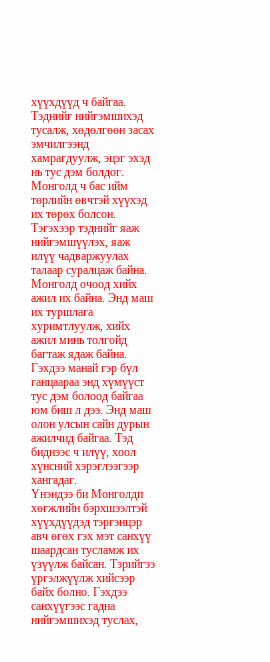хүүхдүүд ч байгаа. Тэднийг нийгэмшихэд тусалж, хөдөлгөөн засах эмчилгээнд хамрагдуулж, эцэг эхэд нь тус дэм болдог. Монголд ч бас ийм төрлийн өвчтэй хүүхэд их төрөх болсон. Тэгэхээр тэднийг яаж нийгэмшүүлэх, яаж илүү чадваржуулах талаар суралцаж байна. Монголд очоод хийх ажил их байна. Энд маш их туршлага хуримтлуулж, хийх ажил минь толгойд багтаж ядаж байна.
Гэхдээ манай гэр бүл ганцаараа энд хүмүүст тус дэм болоод байгаа юм биш л дээ. Энд маш олон улсын сайн дурын ажилчид байгаа. Тэд биднээс ч илүү, хоол хүнсний хэрэглээгээр хангадаг.
Үнэндээ би Монголдп хөгжлийн бэрхшээлтэй хүүхдүүдэд тэргэнцэр авч өгөх гэх мэт санхүү шаардсан тусламж их үзүүлж байсан. Тэрийгээ үргэлжүүлж хийсээр байх болно. Гэхдээ санхүүгээс гадна нийгэмшихэд туслах,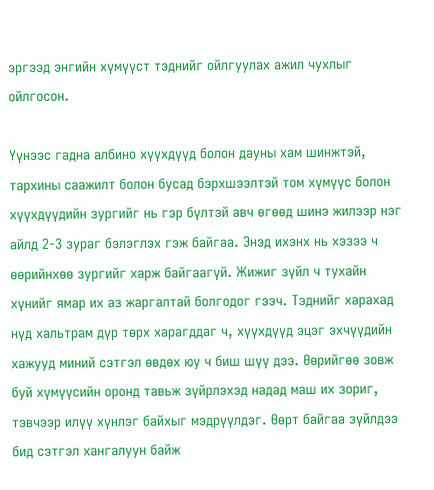эргээд энгийн хүмүүст тэднийг ойлгуулах ажил чухлыг ойлгосон.

Үүнээс гадна албино хүүхдүүд болон дауны хам шинжтэй, тархины саажилт болон бусад бэрхшээлтэй том хүмүүс болон хүүхдүүдийн зургийг нь гэр бүлтэй авч өгөөд шинэ жилээр нэг айлд 2-3 зураг бэлэглэх гэж байгаа. Энэд ихэнх нь хэзээ ч өөрийнхөө зургийг харж байгаагүй. Жижиг зүйл ч тухайн хүнийг ямар их аз жаргалтай болгодог гээч. Тэднийг харахад нүд хальтрам дүр төрх харагддаг ч, хүүхдүүд эцэг эхчүүдийн хажууд миний сэтгэл өвдөх юу ч биш шүү дээ. Өөрийгөө зовж буй хүмүүсийн оронд тавьж зүйрлэхэд надад маш их зориг, тэвчээр илүү хүнлэг байхыг мэдрүүлдэг. Өөрт байгаа зүйлдээ бид сэтгэл хангалуун байж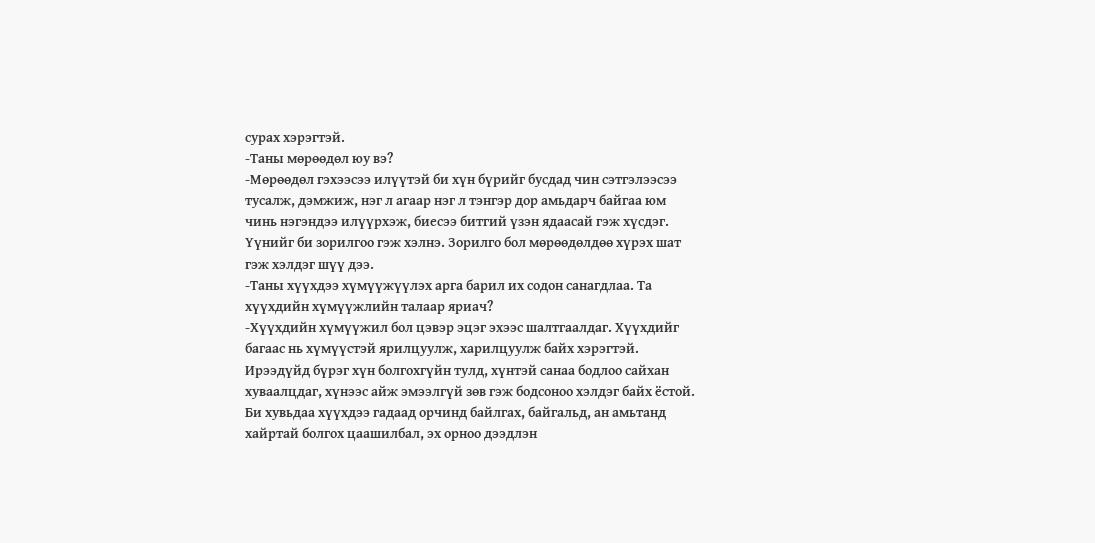сурах хэрэгтэй.
-Таны мөрөөдөл юу вэ?
-Мөрөөдөл гэхээсээ илүүтэй би хүн бүрийг бусдад чин сэтгэлээсээ тусалж, дэмжиж, нэг л агаар нэг л тэнгэр дор амьдарч байгаа юм чинь нэгэндээ илүүрхэж, биесээ битгий үзэн ядаасай гэж хүсдэг. Үүнийг би зорилгоо гэж хэлнэ. Зорилго бол мөрөөдөлдөө хүрэх шат гэж хэлдэг шүү дээ.
-Таны хүүхдээ хүмүүжүүлэх арга барил их содон санагдлаа. Та хүүхдийн хүмүүжлийн талаар яриач?
-Хүүхдийн хүмүүжил бол цэвэр эцэг эхээс шалтгаалдаг. Хүүхдийг багаас нь хүмүүстэй ярилцуулж, харилцуулж байх хэрэгтэй. Ирээдүйд бүрэг хүн болгохгүйн тулд, хүнтэй санаа бодлоо сайхан хуваалцдаг, хүнээс айж эмээлгүй зөв гэж бодсоноо хэлдэг байх ёстой. Би хувьдаа хүүхдээ гадаад орчинд байлгах, байгальд, ан амьтанд хайртай болгох цаашилбал, эх орноо дээдлэн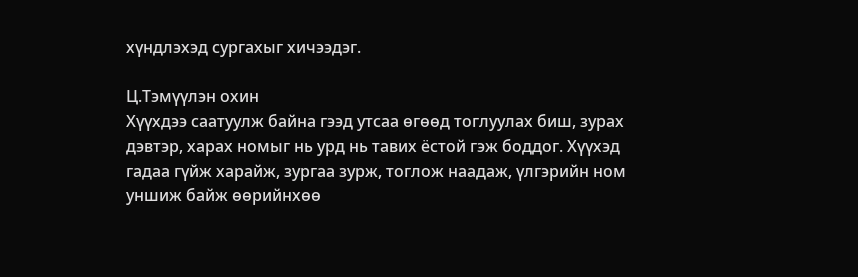хүндлэхэд сургахыг хичээдэг.

Ц.Тэмүүлэн охин
Хүүхдээ саатуулж байна гээд утсаа өгөөд тоглуулах биш, зурах дэвтэр, харах номыг нь урд нь тавих ёстой гэж боддог. Хүүхэд гадаа гүйж харайж, зургаа зурж, тоглож наадаж, үлгэрийн ном уншиж байж өөрийнхөө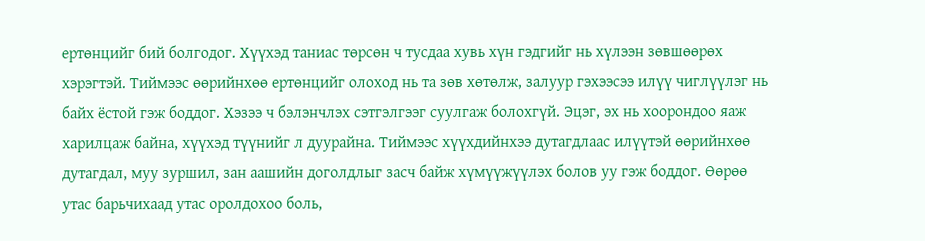ертөнцийг бий болгодог. Хүүхэд таниас төрсөн ч тусдаа хувь хүн гэдгийг нь хүлээн зөвшөөрөх хэрэгтэй. Тиймээс өөрийнхөө ертөнцийг олоход нь та зөв хөтөлж, залуур гэхээсээ илүү чиглүүлэг нь байх ёстой гэж боддог. Хэзээ ч бэлэнчлэх сэтгэлгээг суулгаж болохгүй. Эцэг, эх нь хоорондоо яаж харилцаж байна, хүүхэд түүнийг л дуурайна. Тиймээс хүүхдийнхээ дутагдлаас илүүтэй өөрийнхөө дутагдал, муу зуршил, зан аашийн доголдлыг засч байж хүмүүжүүлэх болов уу гэж боддог. Өөрөө утас барьчихаад утас оролдохоо боль,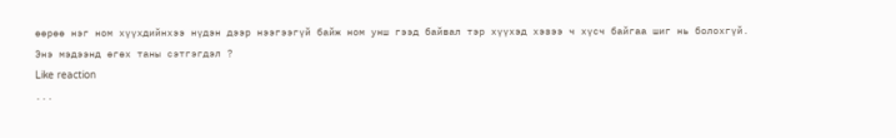өөрөө нэг ном хүүхдийнхээ нүдэн дээр нээгээгүй байж ном унш гээд байвал тэр хүүхэд хэзээ ч хүсч байгаа шиг нь болохгүй.
Энэ мэдээнд өгөх таны сэтгэгдэл ?
Like reaction
...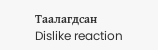Таалагдсан
Dislike reaction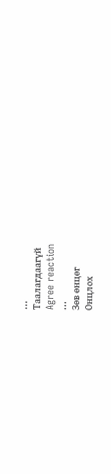...
Таалагдаагүй
Agree reaction
...
Зөв өнцөг
Онцлох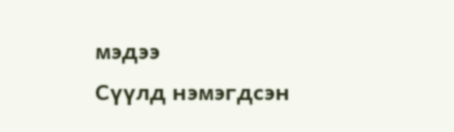мэдээ
Сүүлд нэмэгдсэн